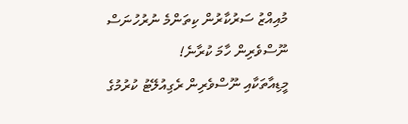މުއިއްޒު ސަރުކާރުން ކިތަންމެ ނުރުހުނަސް ނޫސްވެރިން ހާމަ ކުރާނެ!
މީޑިއާތަކާއި ނޫސްވެރިން ރެގިއުލޭޓު ކުރުމުގެ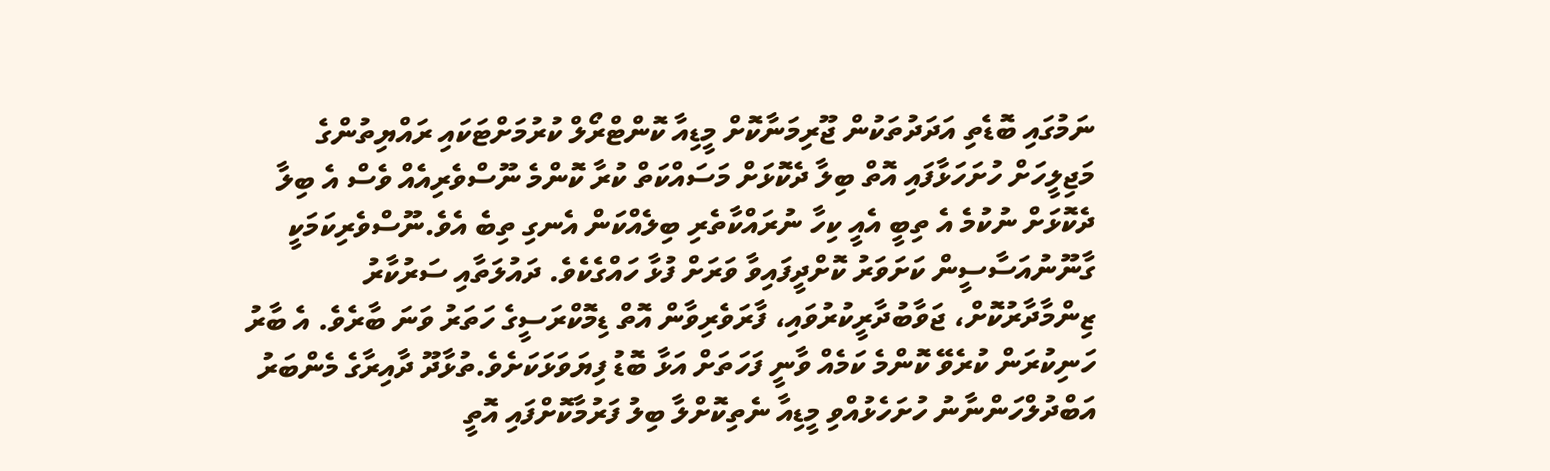ނަމުގައި ބޮޑެތި އަދަދުތަކުން ޖޫރިމަނާކޮށް މީޑިއާ ކޮންޓްރޯލް ކުރުމަށްޓަކައި ރައްޔިތުންގެ މަޖިލީހަށް ހުށަހަޅާފައި އޮތް ބިލާ ދެކޮޅަށް މަސައްކަތް ކުރާ ކޮންމެ ނޫސްވެރިއެއް ވެސް އެ ބިލާ ދެކޮޅަށް ނުކުމެ އެ ތިބީ އެއީ ކިހާ ނުރައްކާތެރި ބިލެއްކަން އެނގި ތިބެ އެވެ.ނޫސްވެރިކަމަކީ ގާނޫނުއަސާސީން ކަށަވަރު ކޮށްދީފައިވާ ވަރަށް ފުޅާ ހައްގެކެވެ. ދައުލަތާއި ސަރުކާރު ޒިންމާދާރުކޮށް، ޖަވާބުދާރީކުރުވައި، ފާރަވެރިވާން އޮތް ޑިމޮކްރަސީގެ ހަތަރު ވަނަ ބާރެވެ. އެ ބާރު ހަނިކުރަން ކުރެވޭ ކޮންމެ ކަމެއް ވާނީ ފަހަތަށް އަޅާ ބޮޑު ފިޔަވަޅަކަށެވެ.ތުޅާދޫ ދާއިރާގެ މެންބަރު އަބްދުލްހަންނާނު ހުށަހެޅުއްވި މީޑިއާ ނެތިކޮށްލާ ބިލު ފަރުމާކޮށްފައި އޮތީ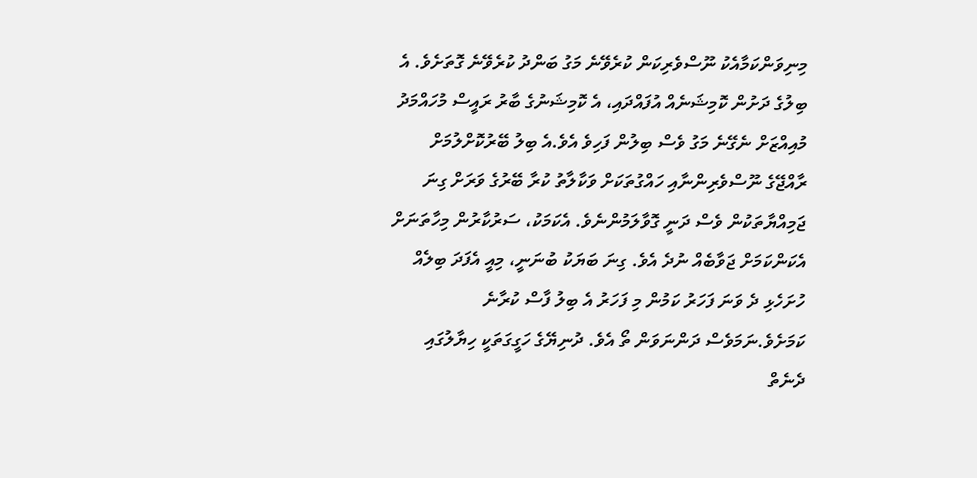މިނިވަންކަމާއެކު ނޫސްވެރިކަން ކުރެވޭނެ މަގު ބަންދު ކުރެވޭނެ ގޮތަށެވެ. އެ ބިލުގެ ދަށުން ކޮމިޝަނެއް އުފައްދައި، އެ ކޮމިޝަނުގެ ބާރު ރައީސް މުހައްމަދު މުއިއްޒަށް ނެގޭނެ މަގު ވެސް ބިލުން ފަހިވެ އެވެ.އެ ބިލު ބޭރުކޮށްލުމަށް ރާއްޖޭގެ ނޫސްވެރިންނާއި ހައްގުތަކަށް ވަކާލާތު ކުރާ ބޭރުގެ ވަރަށް ގިނަ ޖަމިއްޔާތަކުން ވެސް ދަނީ ގޮވާލަމުންނެވެ. އެކަމަކު، ސަރުކާރުން މިހާތަނަށް އެކަންކަމަށް ޖަވާބެއް ނުދެ އެވެ. ގިނަ ބަޔަކު ބުނަނީ، މިއީ އެފަދަ ބިލެއް ހުށަހެޅި ދެ ވަނަ ފަހަރު ކަމުން މި ފަހަރު އެ ބިލު ފާސް ކުރާނެ ކަމަށެވެ.ނަމަވެސް ދަންނަވަން ތޯ އެވެ. ދުނިޔޭގެ ހަގީގަތަކީ ހިޔާލުގައި ދެނެތް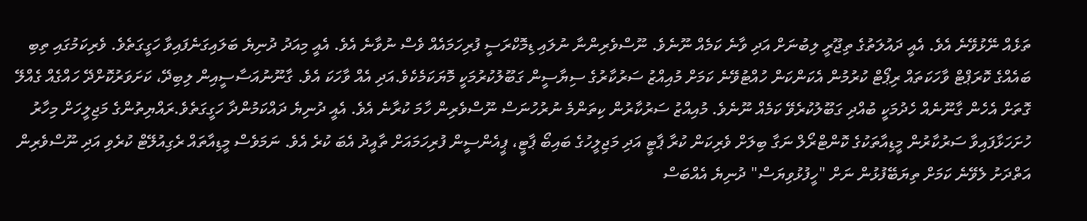ތަޅެއް ނޭޅުވޭނެ އެވެ. އެއީ ދައުލަތުގެ ތިޖޫރީ ލިބުނަށް އަދި ވާނެ ކަމެއް ނޫނެވެ. ނޫސްވެރިންނާ ނުލައި ޑިމޮކްރަސީ ފުރިހަމައެއް ވެސް ނުވާނެ އެވެ. އެއީ މިއަދު ދުނިޔެ ބަލައިގަނެފައިވާ ހަގީގަތެވެ. ވެރިކަމުގައި ތިބި ބައެއްގެ ކޮރަޕްޓް ވާހަކަތައް ރިޕޯޓް ކުރުމުން އެކަންކަން ހުއްޓުވޭނެ ކަމަށް މުއިއްޒު ސަރުކާރުގެ ސިޔާސީން ގަބޫލުކުރުމަކީ މޮޔަކަމެކެވެ.އަދި އެއް ވާހަކަ އެވެ. ގާނޫނުއަސާސީއިން ލިބިދޭ، ކަށަވަރުކޮށްދޭ ހައްގެއް ގެއްލޭ ގޮތަށް އެހެން ގާނޫނެއް ހެދުމަކީ ބުއްދި ގަބޫލުކުރެވޭ ކަމެއް ނޫނެވެ. މުއިއްޒު ސަރުކާރުން ކިތަންމެ ނުރުހުނަސް ނޫސްވެރިން ހާމަ ކުރާނެ އެވެ. އެއީ ދުނިޔެ ދައްކަމުންދާ ހަގީގަތެވެ.ރައްޔިތުންގެ މަޖިލީހަށް މިހާރު ހުށަހަޅާފައިވާ ސަރުކާރުން މީޑިއާތަކުގެ ކޮންޓްރޯލް ނަގާ ބިލަށް ވެރިކަން ކުރާ ޕާޓީ އަދި މަޖިލީހުގެ ބައިބޯ ޕާޓީ، ޕީއެންސީން ފުރިހަމައަށް ތާއީދު އެބަ ކުރެ އެވެ. ނަމަވެސް މީޑިއާތައް ރެގިއުލޭޓް ކުރެވި އަދި ނޫސްވެރިން އަތްދަށު ލެވޭނެ ކަމަށް ތިޔަބޭފުޅުން ނަށް "ހީފުޅުވިޔަސް" ދުނިޔެ އެއްބަސް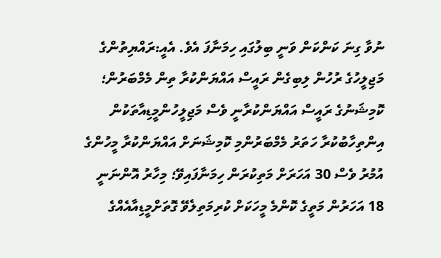ނުވާ ގިނަ ކަންކަން ވަނީ ބިލުގައި ހިމަނާފަ އެވެ. އެއީ:ރައްޔިތުންގެ މަޖިލީހުގެ ރުހުން ލިބިގެން ރައީސް އައްޔަންކުރާ ތިން މެމްބަރުން؛ ކޮމިޝަނުގެ ރައީސް އައްޔަންކުރާނީ ވެސް މަޖިލީހުންމީޑިއާތަކުން އިންތިހާބުކުރާ ހަތަރު މެމްބަރުންމި ކޮމިޝަނަށް އައްޔަންކުރާ މީހުންގެ އުމުރު ވެސް 30 އަހަރަށް މަތިކުރަން ހިމަނާފައިވޭ؛ މިހާރު އޮންނަނީ 18 އަހަރުން މަތީގެ ކޮންމެ މީހަކަށް ކުރިމަތިލެވޭ ގޮތަށްމީޑިއާއެއްގެ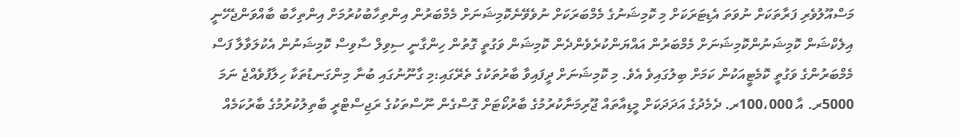މަސްއޫލުވެރި ފަރާތަކަށް ނުވަތަ އެޑިޓަރަކަށް މި ކޮމިޝަނުގެ މެމްބަރަކަށް ނުވެވޭނެކޮމިޝަނަށް މެމްބަރުން އިންތިހާބުކުރުމަށް އިންތިހާބު ބާއްވަންޖެހޭނީ އިލެކްޝަން ކޮމިޝަނުންކޮމިޝަނަށް މެމްބަރުން އައްޔަންކުރެވެންދެން ކޮމިޝަން ވަގުތީ ގޮތުން ހިންގާނީ ސިވިލް ސާވިސް ކޮމިޝަނުން އެކުލަވާލާ ފަސް މެމްބަރުންގެ ވަގުތީ ކޮމެޓީއަކުން ކަމަށް ބިލުގައިވެ އެވެ. މި ކޮމިޝަނަށް ދީފައިވާ ބާރުތަކުގެ ތެރޭގައި:މި ގާނޫނުގައި ބުނާ މިންގަނޑުތަކާ ހިލާފުވެއްޖެ ނަމަ 5000ރ. އާ 100،000ރ. ދެމެދުގެ އަދަދަކަށް މީޑިއާތައް ޖޫރިމަނާކުރުމުގެ ބާރުކޯޓަށް ގޮސްގެން ނޫސްތަކުގެ ރަޖިސްޓްރީ ބާތިލުކުރުމުގެ ބާރުކަމެއް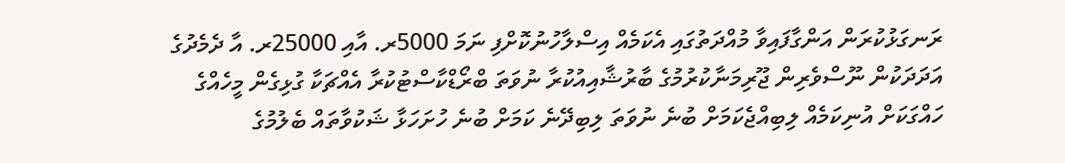ރަނގަޅުކުރަން އަންގާފައިވާ މުއްދަތުގައި އެކަމެއް އިސްލާހުނުކޮށްފި ނަމަ 5000ރ. އާއި 25000ރ. އާ ދެމެދުގެ އަދަދަކުން ނޫސްވެރިން ޖޫރިމަނާކުރުމުގެ ބާރުޝާއިއުކުރާ ނުވަތަ ބްރޯޑްކާސްޓުކުރާ އެއްޗަކާ ގުޅިގެން މީހެއްގެ ހައްގަކަށް އުނިކަމެއް ލިބިއްޖެކަމަށް ބުނެ ނުވަތަ ލިބިދޭނެ ކަމަށް ބުނެ ހުށަހަޅާ ޝަކުވާތައް ބެލުމުގެ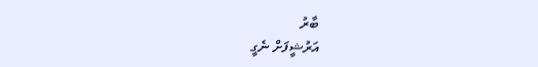ބާރު
އަރުޝީފަށް ނެގީ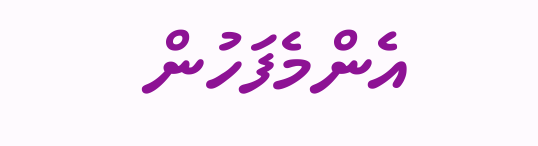އެންމެފަހުން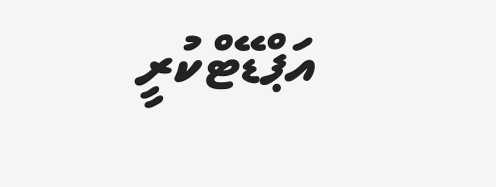އަޕްޑޭޓްކުރީ